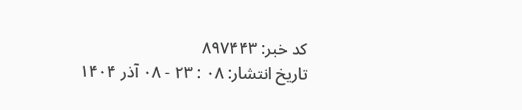کد خبر: ۸۹۷۴۴۳
تاریخ انتشار: ۰۸ : ۲۳ - ۰۸ آذر ۱۴۰۴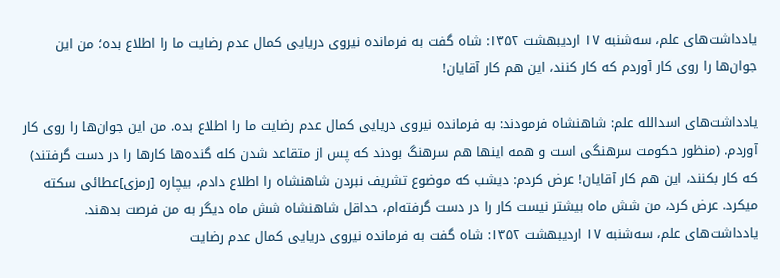یادداشت‌های علم، سه‌شنبه ۱۷ اردیبهشت ۱۳۵۲: شاه گفت به فرمانده نیروی دریایی کمال عدم رضایت ما را اطلاع بده؛ من این جوان‌ها را روی کار آوردم که کار کنند، این هم کار آقایان!

یادداشت‌های اسدالله علم: شاهنشاه فرمودند: به فرمانده نیروی دریایی کمال عدم رضایت ما را اطلاع بده. من این جوان‌ها را روی کار آوردم. (منظور حکومت سرهنگی است و همه اینها هم سرهنگ بودند که پس از متقاعد شدن کله گنده‌ها کار‌ها را در دست گرفتند) که کار بکنند، این هم کار آقایان! عرض کردم: دیشب که موضوع تشریف نبردن شاهنشاه را اطلاع دادم، بیچاره [رمزی]عطائی سکته میکرد. عرض کرد، من شش ماه بیشتر نیست کار را در دست گرفته‌ام، حداقل شاهنشاه شش ماه دیگر به من فرصت بدهند.
یادداشت‌های علم، سه‌شنبه ۱۷ اردیبهشت ۱۳۵۲: شاه گفت به فرمانده نیروی دریایی کمال عدم رضایت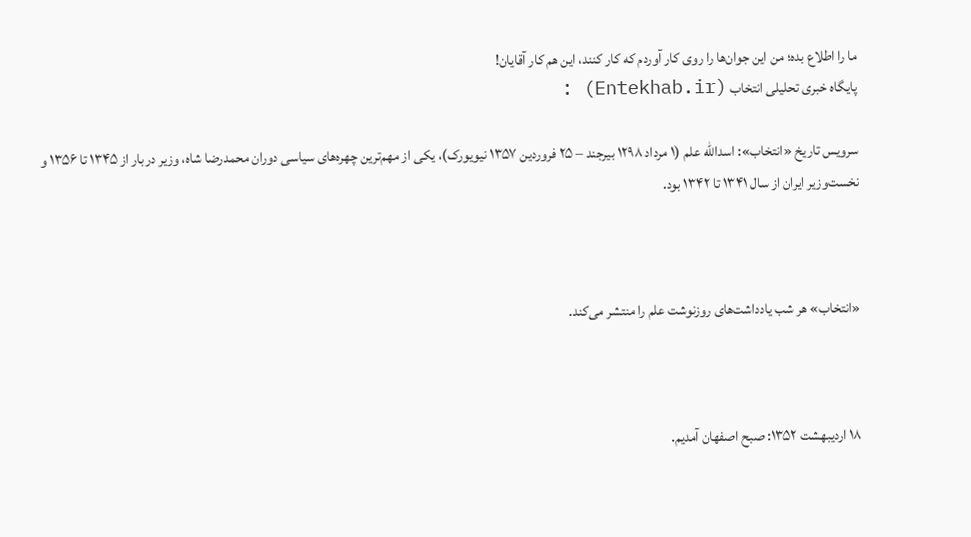ما را اطلاع بده؛ من این جوان‌ها را روی کار آوردم که کار کنند، این هم کار آقایان!
پایگاه خبری تحلیلی انتخاب (Entekhab.ir) :

سرویس تاریخ «انتخاب»: اسدالله علم (۱ مرداد ۱۲۹۸ بیرجند – ۲۵ فروردین ۱۳۵۷ نیویورک)، یکی از مهم‌ترین چهره‌های سیاسی دوران محمدرضا شاه، وزیر دربار از ۱۳۴۵ تا ۱۳۵۶ و نخست‌وزیر ایران از سال ۱۳۴۱ تا ۱۳۴۲ بود.



«انتخاب» هر شب یادداشت‌های روزنوشت علم را منتشر می‌کند.



۱۸ اردیبهشت ۱۳۵۲: صبح اصفهان آمدیم.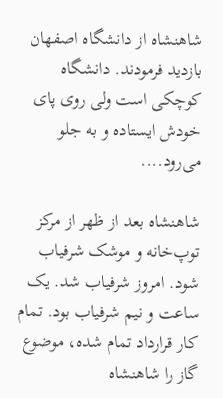شاهنشاه از دانشگاه اصفهان بازدید فرمودند. دانشگاه کوچکی است ولی روی پای خودش ایستاده و به جلو می‌رود....

شاهنشاه بعد از ظهر از مرکز توپ‌خانه و موشک شرفیاب شود. امروز شرفیاب شد. یک ساعت و نیم شرفیاب بود. تمام کار قرارداد تمام شده، موضوع گاز را شاهنشاه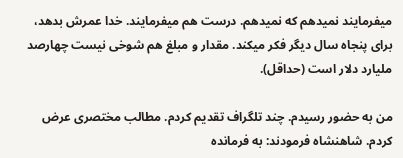میفرمایند نمیدهم که نمیدهم. درست هم میفرمایند. خدا عمرش بدهد، برای پنجاه سال دیگر فکر میکند. مقدار و مبلغ هم شوخی نیست چهارصد ملیارد دلار است (حداقل).

من به حضور رسیدم. چند تلگراف تقدیم کردم. مطالب مختصری عرض کردم. شاهنشاه فرمودند: به فرمانده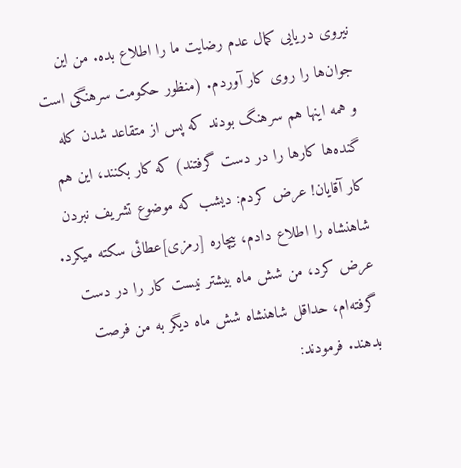نیروی دریایی کمال عدم رضایت ما را اطلاع بده. من این جوان‌ها را روی کار آوردم. (منظور حکومت سرهنگی است و همه اینها هم سرهنگ بودند که پس از متقاعد شدن کله گنده‌ها کار‌ها را در دست گرفتند) که کار بکنند، این هم کار آقایان! عرض کردم: دیشب که موضوع تشریف نبردن شاهنشاه را اطلاع دادم، بیچاره [رمزی]عطائی سکته میکرد. عرض کرد، من شش ماه بیشتر نیست کار را در دست گرفته‌ام، حداقل شاهنشاه شش ماه دیگر به من فرصت بدهند. فرمودند: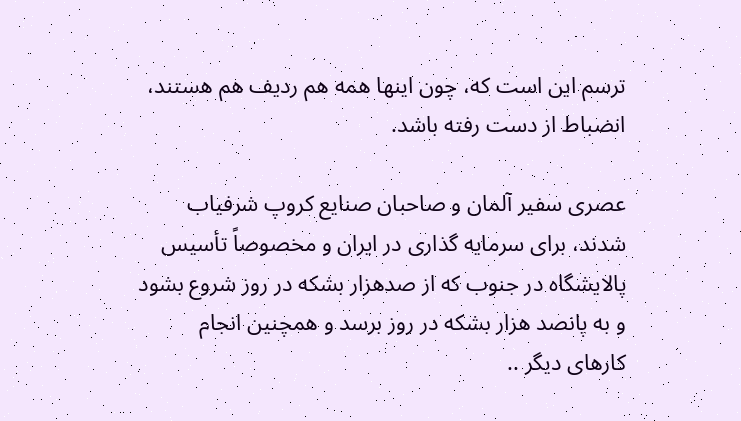ترسم این است که، چون اینها همه هم ردیف هم هستند، انضباط از دست رفته باشد.

عصری سفیر آلمان و صاحبان صنایع کروپ شرفیاب شدند، برای سرمایه گذاری در ایران و مخصوصاً تأسیس پالایشگاه در جنوب که از صدهزار بشکه در روز شروع بشود و به پانصد هزار بشکه در روز برسد و همچنین انجام کار‌های دیگر ..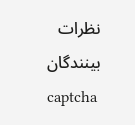نظرات بینندگان
captcha